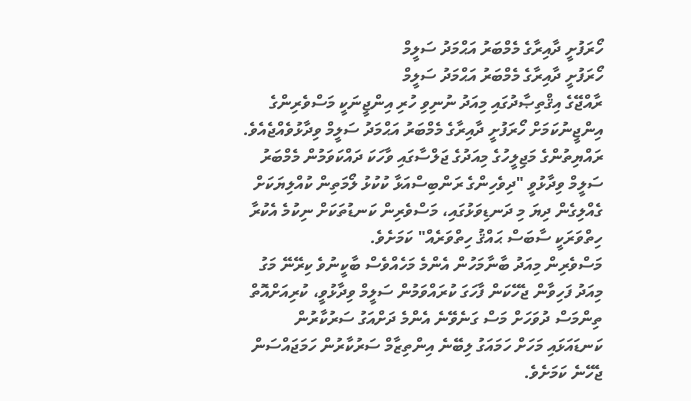ހޯރަފުށީ ދާއިރާގެ މެމްބަރު އަޙްމަދު ސަލީމް
ހޯރަފުށީ ދާއިރާގެ މެމްބަރު އަޙްމަދު ސަލީމް
ރާއްޖޭގެ އިޤްތިޞާދުގައި މިއަދު ނުނިވި ހުރި އިންޖީނަކީ މަސްވެރިންގެ އިންޖީނުކަމަށް ހޯރަފުށީ ދާއިރާގެ މެމްބަރު އަޙްމަދު ސަލީމް ވިދާޅުވެއްޖެއެވެ.
ރައްޔިތުންގެ މަޖިލީހުގެ މިއަދުގެ ޖަލްސާގައި ވާހަކަ ދައްކަވަމުން މެމްބަރު ސަލީމް ވިދާޅުވީ "ދިވެހިންގެ ރަންބިސްއަޅާ ކުކުޅު ލޯމަތިން ކުއްލިޔަކަށް ގެއްލިގެން ދިޔަ މި ދަނޑިވަޅުގައި، މަސްވެރިން ކަނޑުތަކަށް ނިކުމެ އެކުރާ ހިތްވަރަކީ ސާބަސް ޙައްޤު ހިތްވަރެއް" ކަމަށެވެ.
މަސްވެރިން މިއަދު ބާނާމަހުން އެންމެ މަހެއްވެސް ބާކީނުވެ ކިރޭނޭ މަގު މިއަދު ފަހިވާން ޖެހޭކަން ފާހަގަ ކުރައްވަމުން ސަލީމް ވިދާޅުވީ، ކުރިއަށްއޮތް ތިންމަސް ދުވަހަށް މަސް ގަނެވޭނެ އެންމެ ދަށްއަގު ސަރުކާރުން ކަނޑައަޅައި މަހަށް ހަމައަގު ލިބޭނެ އިންތިޒާމް ސަރުކާރުން ހަމަޖައްސަން ޖެހޭނެ ކަމަށެވެ.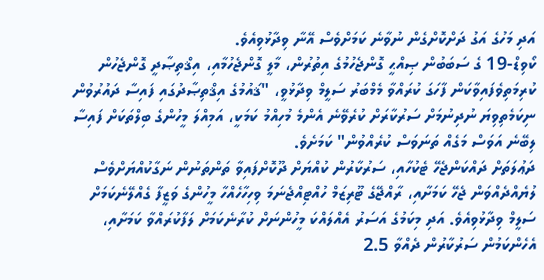އަދި މަހުގެ އަގު ދަށްކޮށްގެން ނުވާނެ ކަމަށްވެސް އޭނާ ވިދާޅުވިއެވެ.
ކޯވިޑް-19 ގެ ސަބަބުން ޞިއްޙީ ގޮންޖެހުމުގެ އިތުރުން، މާލީ ގޮންޖެހުމާއި، އިޤްތިޞާދީ ގޮންޖެހުން ކުރިމަތިވެފައިވާކަން ފާހަގަ ކުރައްވާ މެމްބަރު ސަލީމް ވިދާޅުވީ، "ޤައުމުގެ އިޤްތިޞާދުގައި ފައިސާ ދައުރުވުން ނިކަމެތިވިޔަ ނުދިނުމަށް ސަރުކާރަށް ކުރެވޭނެ އެންމެ މުހިއްމު ކަމަކީ، އަމިއްލަ މީހުންގެ ބިލްތަކަށް ފައިސާ ލިބޭނެ އަވަސް މަގެއް ތަނަވަސް ކުރެއްވުން" ކަމަށެވެ.
ދަޢުލަތަށް ދައްކަންޖެހޭ ޓެކުހާއި، ސަރުކާރުން ކުއްޔަށް ދޫކޮށްފައިވާ ތަންތަނުން ނަގާކުއްޔަށްވެސް ލުޔެއްދެއްވަން ޖެހޭ ކަމަށާއި، ރާއްޖޭގެ ޓޫރިޒަމް ހުއްޓިއްޖެނަމަ ވިހިހާހެއްހާ މީހުންގެ ވަޒީފާ ގެއްލޭނެކަމަށް ސަލީމް ވިދާޅުވިއެވެ. އަދި މިކަމުގެ އަސަރު އެއްލައްކަ މީހުންނަށް ކުރާނެކަމަށް ލަފާކުރައްވާ ކަމަށާއި، އެހެންކަމުން ސަރުކާރުން ދެއްވާ 2.5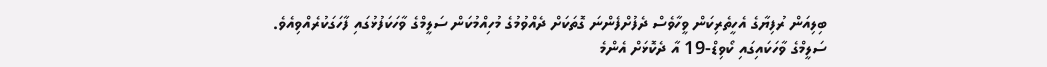ބިލިއަން ރުފިޔާގެ އެހީތެރިކަން ވީހާވެސް ދެފުށްފެންނަ ގޮތަކަށް ދެއްވުމުގެ މުހިއްމުކަން ސަލީމްގެ ވާހަކަފުޅުގައި ފާހަގަކުރެއްވިއެވެ.
ސަލީމްގެ ވާހަކައިގައި ކޯވިޑް-19 އާ ދެކޮޅަށް އެންމެ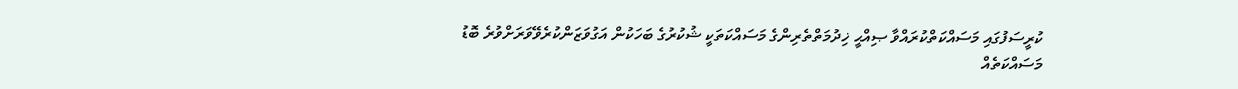ކުރީސަފުގައި މަސައްކަތްކުރައްވާ ޞިއްޙީ ޚިދުމަތްތެރިންގެ މަސައްކަތަކީ ޝުކުރުގެ ބަހަކުން އަގުވަޒަންކުރެވޭވަރަށްވުރެ ބޮޑު މަސައްކަތެއް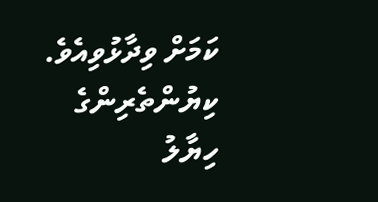ކަމަށް ވިދާޅުވިއެވެ.
ކިޔުންތެރިންގެ ހިޔާލު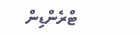ޓްރެންޑިން